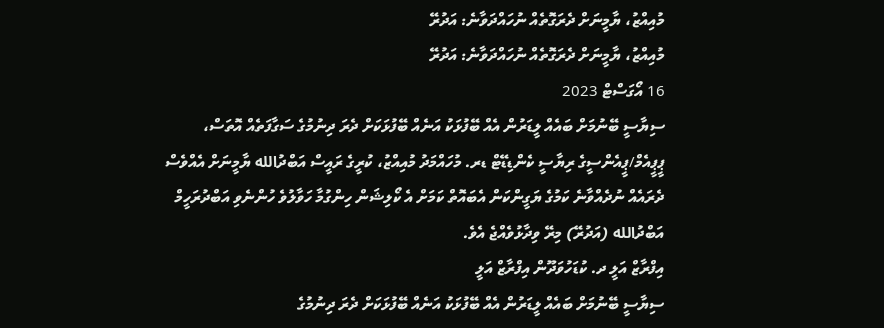މުއިއްޒު، ޔާމީނަށް ދެރަގޮތެއް ނުހައްދަވާނެ: އަދުރޭ
މުއިއްޒު، ޔާމީނަށް ދެރަގޮތެއް ނުހައްދަވާނެ: އަދުރޭ
16 އޯގަސްޓް 2023
ސިޔާސީ ބޭނުމަށް ބައެއް ލީޑަރުން އެއް ބޭފުޅަކު އަނެއް ބޭފުޅަކަށް ދެރަ ދިނުމުގެ ސަގާފަތެއް އޮތަސް، ޕީޕީއެމް/ޕީއެންސީގެ ރިޔާސީ ކެންޑިޑޭޓް ޑރ. މުހައްމަދު މުއިއްޒު، ކުރީގެ ރައީސް އަބްދުالله ޔާމީނަށް އެއްވެސް ދެރައެއް ނުދެއްވާނެ ކަމުގެ ޔަގީންކަން އެބައޮތް ކަމަށް އެ ކޯލިޝަން ހިންގުމާ ހަވާލުވެ ހުންނެވި އަބްދުރަހީމް އަބްދުالله (އަދުރޭ) މިރޭ ވިދާޅުވެއްޖެ އެވެ.
އިފްރާޒް އަލީ ދ. ކުޑަހުވަދޫން އިފްރާޒް އަލީ
ސިޔާސީ ބޭނުމަށް ބައެއް ލީޑަރުން އެއް ބޭފުޅަކު އަނެއް ބޭފުޅަކަށް ދެރަ ދިނުމުގެ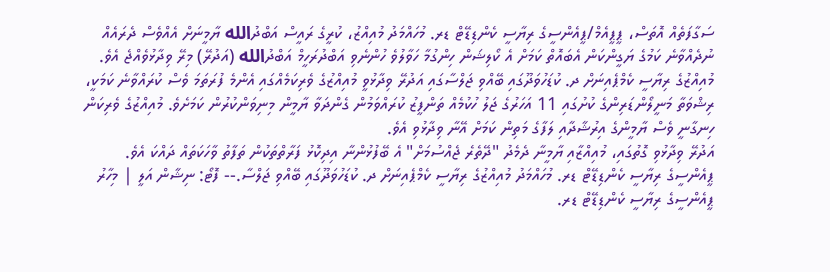ސަގާފަތެއް އޮތަސް، ޕީޕީއެމް/ޕީއެންސީގެ ރިޔާސީ ކެންޑިޑޭޓް ޑރ. މުހައްމަދު މުއިއްޒު، ކުރީގެ ރައީސް އަބްދުالله ޔާމީނަށް އެއްވެސް ދެރައެއް ނުދެއްވާނެ ކަމުގެ ޔަގީންކަން އެބައޮތް ކަމަށް އެ ކޯލިޝަން ހިންގުމާ ހަވާލުވެ ހުންނެވި އަބްދުރަހީމް އަބްދުالله (އަދުރޭ) މިރޭ ވިދާޅުވެއްޖެ އެވެ.
މުއިއްޒުގެ ރިޔާސީ ކެމްޕެއިނަށް ދ. ކުޑަހުވަދޫގައި ބޭއްވި ޖަލްސާގައި އަދުރޭ ވިދާޅުވީ މުއިއްޒުގެ ވެރިކަމެއްގައި އެންމެ ފުރަތަމަ ވެސް ކުރައްވާނެ ކަމަކީ، ރިޝްވަތާ މަނީލޯންޑަރިންގެ ކުށުގައި 11 އަހަރުގެ ޖަލު ހުކުމެއް ތަންފީޒު ކުރައްވަމުން ގެންދަވާ ޔާމީން މިނިވަންކުރުން ކަމަށެވެ. މުއިއްޒުގެ ވެރިކަން ހިނގާނީ ވެސް ޔާމީންގެ އިރުޝާދާއި ލަފާގެ މަތިން ކަމަށް އޭނާ ވިދާޅުވި އެވެ.
އަދުރޭ ވިދާޅުވި ގޮތުގައި، މުއިއްޒާއި ޔާމީނާ ދެމެދު "ދޭތެރެ ޖެއްސުމަށް" އެ ބޭފުޅުންނާ އިދިކޮޅު ފަރާތްތަކުން ތަފާތު ވާހަކަތައް ދައްކަ އެވެ.
ޕީއެންސީގެ ރިޔާސީ ކެންޑިޑޭޓް ޑރ. މުހައްމަދު މުއިއްޒުގެ ރިޔާސީ ކެމްޕެއިނަށް ދ. ކުޑަހުވަދޫގައި ބޭއްވި ޖަލްސާ.-- ފޮޓޯ: ނިޝާން އަލީ | މިހާރު
ޕީއެންސީގެ ރިޔާސީ ކެންޑިޑޭޓް ޑރ.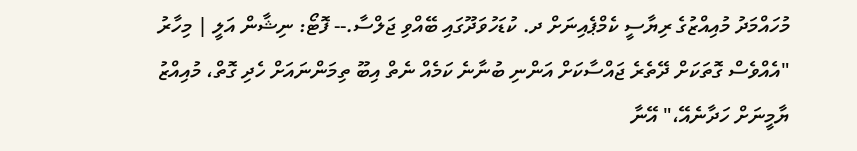މުހައްމަދު މުއިއްޒުގެ ރިޔާސީ ކެމްޕެއިނަށް ދ. ކުޑަހުވަދޫގައި ބޭއްވި ޖަލްސާ.-- ފޮޓޯ: ނިޝާން އަލީ | މިހާރު
"އެއްވެސް ގޮތަކަށް ދޭތެރެ ޖައްސާކަށް އަންނި ބުނާނެ ކަމެއް ނެތް އިބޫ ތިމަންނައަށް ހެދި ގޮތް، މުއިއްޒު ޔާމީނަށް ހަދާނެއޭ،" އޭނާ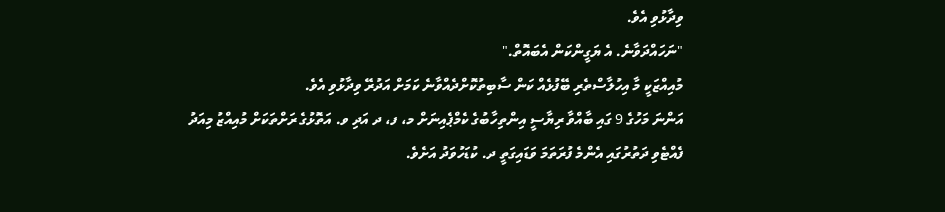ވިދާޅުވި އެވެ.
"ނަހައްދަވާނެ. އެ ޔަގީންކަން އެބައޮތް."
މުއިއްޒަކީ މާ އިހުލާސްތެރި ބޭފުޅެއް ކަން ސާބިތުކޮށްދެއްވާނެ ކަމަށް އަދުރޭ ވިދާޅުވި އެވެ.
އަންނަ މަހުގެ 9 ގައި ބާއްވާ ރިޔާސީ އިންތިހާބުގެ ކެމްޕެއިނަށް މ، ފ، ދ އަދި ވ. އަތޮޅުގެ ރަށްތަކަށް މުއިއްޒު މިއަދު ފެއްޓެވި ދަތުރުގައި އެންމެ ފުރަތަމަ ވަޑައިގަތީ ދ. ކުޑަހުވަދު އަށެވެ.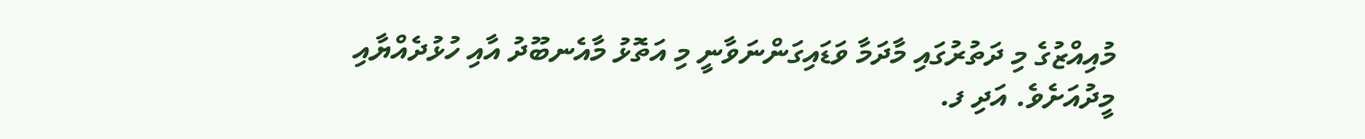މުއިއްޒުގެ މި ދަތުރުގައި މާދަމާ ވަޑައިގަންނަވާނީ މި އަތޮޅު މާއެނބޫދު އާއި ހުޅުދެއްޔާއި މީދުއަށެވެ. އަދި ފ.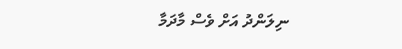ނިލަންދު އަށް ވެސް މާދަމާ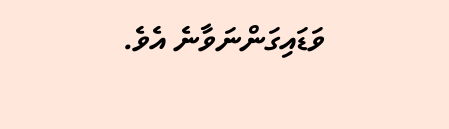ވަޑައިގަންނަވާނެ އެވެ.